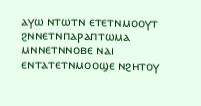ⲁⲩⲱ ⲛⲧⲱⲧⲛ ⲉⲧⲉⲧⲛⲙⲟⲟⲩⲧ ϩⲛⲛⲉⲧⲛⲡⲁⲣⲁⲡⲧⲱⲙⲁ ⲙⲛⲛⲉⲧⲛⲛⲟⲃⲉ ⲛⲁⲓ ⲉⲛⲧⲁⲧⲉⲧⲛⲙⲟⲟϣⲉ ⲛϩⲏⲧⲟⲩ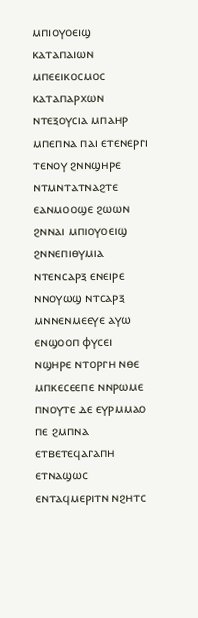ⲙⲡⲓⲟⲩⲟⲉⲓϣ ⲕⲁⲧⲁⲡⲁⲓⲱⲛ ⲙⲡⲉⲉⲓⲕⲟⲥⲙⲟⲥ ⲕⲁⲧⲁⲡⲁⲣⲭⲱⲛ ⲛⲧⲉⲝⲟⲩⲥⲓⲁ ⲙⲡⲁⲏⲣ ⲙⲡⲉⲡⲛⲁ ⲡⲁⲓ ⲉⲧⲉⲛⲉⲣⲅⲓ ⲧⲉⲛⲟⲩ ϩⲛⲛϣⲏⲣⲉ ⲛⲧⲙⲛⲧⲁⲧⲛⲁϩⲧⲉ ⲉⲁⲛⲙⲟⲟϣⲉ ϩⲱⲱⲛ ϩⲛⲛⲁⲓ ⲙⲡⲓⲟⲩⲟⲉⲓϣ ϩⲛⲛⲉⲡⲓⲑⲩⲙⲓⲁ ⲛⲧⲉⲛⲥⲁⲣⲝ ⲉⲛⲉⲓⲣⲉ ⲛⲛⲟⲩⲱϣ ⲛⲧⲥⲁⲣⲝ ⲙⲛⲛⲉⲛⲙⲉⲉⲩⲉ ⲁⲩⲱ ⲉⲛϣⲟⲟⲡ ⲫⲩⲥⲉⲓ ⲛϣⲏⲣⲉ ⲛⲧⲟⲣⲅⲏ ⲛⲑⲉ ⲙⲡⲕⲉⲥⲉⲉⲡⲉ ⲛⲛⲣⲱⲙⲉ ⲡⲛⲟⲩⲧⲉ ⲇⲉ ⲉⲩⲣⲙⲙⲁⲟ ⲡⲉ ϩⲙⲡⲛⲁ ⲉⲧⲃⲉⲧⲉϥⲁⲅⲁⲡⲏ ⲉⲧⲛⲁϣⲱⲥ ⲉⲛⲧⲁϥⲙⲉⲣⲓⲧⲛ ⲛϩⲏⲧⲥ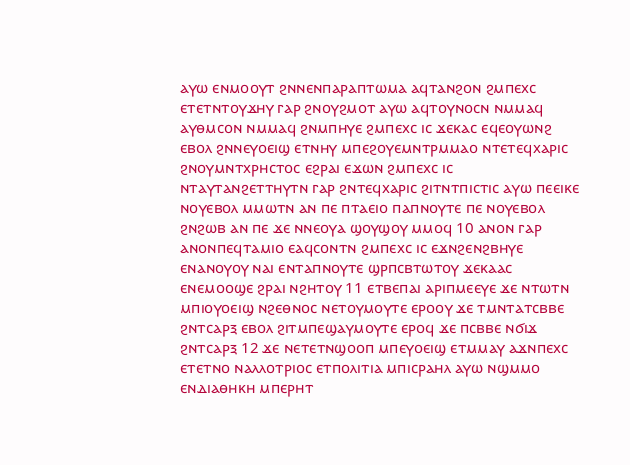ⲁⲩⲱ ⲉⲛⲙⲟⲟⲩⲧ ϩⲛⲛⲉⲛⲡⲁⲣⲁⲡⲧⲱⲙⲁ ⲁϥⲧⲁⲛϩⲟⲛ ϩⲙⲡⲉⲭⲥ ⲉⲧⲉⲧⲛⲧⲟⲩϫⲏⲩ ⲅⲁⲣ ϩⲛⲟⲩϩⲙⲟⲧ ⲁⲩⲱ ⲁϥⲧⲟⲩⲛⲟⲥⲛ ⲛⲙⲙⲁϥ ⲁⲩⲑⲙⲥⲟⲛ ⲛⲙⲙⲁϥ ϩⲛⲙⲡⲏⲩⲉ ϩⲙⲡⲉⲭⲥ ⲓⲥ ϫⲉⲕⲁⲥ ⲉϥⲉⲟⲩⲱⲛϩ ⲉⲃⲟⲗ ϩⲛⲛⲉⲩⲟⲉⲓϣ ⲉⲧⲛⲏⲩ ⲙⲡⲉϩⲟⲩⲉⲙⲛⲧⲣⲙⲙⲁⲟ ⲛⲧⲉⲧⲉϥⲭⲁⲣⲓⲥ ϩⲛⲟⲩⲙⲛⲧⲭⲣⲏⲥⲧⲟⲥ ⲉϩⲣⲁⲓ ⲉϫⲱⲛ ϩⲙⲡⲉⲭⲥ ⲓⲥ ⲛⲧⲁⲩⲧⲁⲛϩⲉⲧⲧⲏⲩⲧⲛ ⲅⲁⲣ ϩⲛⲧⲉϥⲭⲁⲣⲓⲥ ϩⲓⲧⲛⲧⲡⲓⲥⲧⲓⲥ ⲁⲩⲱ ⲡⲉⲉⲓⲕⲉ ⲛⲟⲩⲉⲃⲟⲗ ⲙⲙⲱⲧⲛ ⲁⲛ ⲡⲉ ⲡⲧⲁⲉⲓⲟ ⲡⲁⲡⲛⲟⲩⲧⲉ ⲡⲉ ⲛⲟⲩⲉⲃⲟⲗ ϩⲛϩⲱⲃ ⲁⲛ ⲡⲉ ϫⲉ ⲛⲛⲉⲟⲩⲁ ϣⲟⲩϣⲟⲩ ⲙⲙⲟϥ 10 ⲁⲛⲟⲛ ⲅⲁⲣ ⲁⲛⲟⲛⲡⲉϥⲧⲁⲙⲓⲟ ⲉⲁϥⲥⲟⲛⲧⲛ ϩⲙⲡⲉⲭⲥ ⲓⲥ ⲉϫⲛϩⲉⲛϩⲃⲏⲩⲉ ⲉⲛⲁⲛⲟⲩⲟⲩ ⲛⲁⲓ ⲉⲛⲧⲁⲡⲛⲟⲩⲧⲉ ϣⲣⲡⲥⲃⲧⲱⲧⲟⲩ ϫⲉⲕⲁⲁⲥ ⲉⲛⲉⲙⲟⲟϣⲉ ϩⲣⲁⲓ ⲛϩⲏⲧⲟⲩ 11 ⲉⲧⲃⲉⲡⲁⲓ ⲁⲣⲓⲡⲙⲉⲉⲩⲉ ϫⲉ ⲛⲧⲱⲧⲛ ⲙⲡⲓⲟⲩⲟⲉⲓϣ ⲛϩⲉⲑⲛⲟⲥ ⲛⲉⲧⲟⲩⲙⲟⲩⲧⲉ ⲉⲣⲟⲟⲩ ϫⲉ ⲧⲙⲛⲧⲁⲧⲥⲃⲃⲉ ϩⲛⲧⲥⲁⲣⲝ ⲉⲃⲟⲗ ϩⲓⲧⲙⲡⲉϣⲁⲩⲙⲟⲩⲧⲉ ⲉⲣⲟϥ ϫⲉ ⲡⲥⲃⲃⲉ ⲛϭⲓϫ ϩⲛⲧⲥⲁⲣⲝ 12 ϫⲉ ⲛⲉⲧⲉⲧⲛϣⲟⲟⲡ ⲙⲡⲉⲩⲟⲉⲓϣ ⲉⲧⲙⲙⲁⲩ ⲁϫⲛⲡⲉⲭⲥ ⲉⲧⲉⲧⲛⲟ ⲛⲁⲗⲗⲟⲧⲣⲓⲟⲥ ⲉⲧⲡⲟⲗⲓⲧⲓⲁ ⲙⲡⲓⲥⲣⲁⲏⲗ ⲁⲩⲱ ⲛϣⲙⲙⲟ ⲉⲛⲇⲓⲁⲑⲏⲕⲏ ⲙⲡⲉⲣⲏⲧ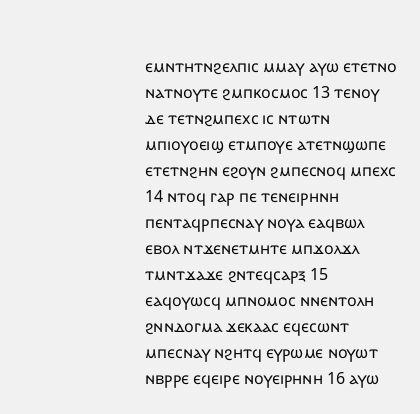ⲉⲙⲛⲧⲏⲧⲛϩⲉⲗⲡⲓⲥ ⲙⲙⲁⲩ ⲁⲩⲱ ⲉⲧⲉⲧⲛⲟ ⲛⲁⲧⲛⲟⲩⲧⲉ ϩⲙⲡⲕⲟⲥⲙⲟⲥ 13 ⲧⲉⲛⲟⲩ ⲇⲉ ⲧⲉⲧⲛϩⲙⲡⲉⲭⲥ ⲓⲥ ⲛⲧⲱⲧⲛ ⲙⲡⲓⲟⲩⲟⲉⲓϣ ⲉⲧⲙⲡⲟⲩⲉ ⲁⲧⲉⲧⲛϣⲱⲡⲉ ⲉⲧⲉⲧⲛϩⲏⲛ ⲉϩⲟⲩⲛ ϩⲙⲡⲉⲥⲛⲟϥ ⲙⲡⲉⲭⲥ 14 ⲛⲧⲟϥ ⲅⲁⲣ ⲡⲉ ⲧⲉⲛⲉⲓⲣⲏⲛⲏ ⲡⲉⲛⲧⲁϥⲣⲡⲉⲥⲛⲁⲩ ⲛⲟⲩⲁ ⲉⲁϥⲃⲱⲗ ⲉⲃⲟⲗ ⲛⲧϫⲉⲛⲉⲧⲙⲏⲧⲉ ⲙⲡϫⲟⲗϫⲗ ⲧⲙⲛⲧϫⲁϫⲉ ϩⲛⲧⲉϥⲥⲁⲣⲝ 15 ⲉⲁϥⲟⲩⲱⲥϥ ⲙⲡⲛⲟⲙⲟⲥ ⲛⲛⲉⲛⲧⲟⲗⲏ ϩⲛⲛⲇⲟⲅⲙⲁ ϫⲉⲕⲁⲁⲥ ⲉϥⲉⲥⲱⲛⲧ ⲙⲡⲉⲥⲛⲁⲩ ⲛϩⲏⲧϥ ⲉⲩⲣⲱⲙⲉ ⲛⲟⲩⲱⲧ ⲛⲃⲣⲣⲉ ⲉϥⲉⲓⲣⲉ ⲛⲟⲩⲉⲓⲣⲏⲛⲏ 16 ⲁⲩⲱ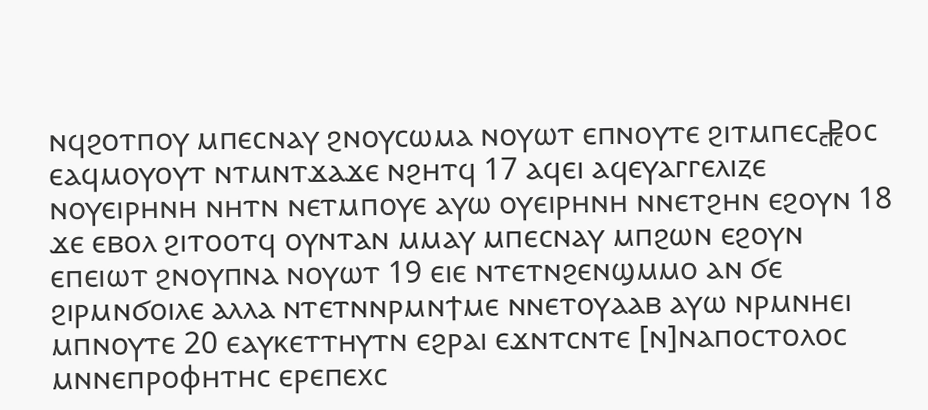ⲛϥϩⲟⲧⲡⲟⲩ ⲙⲡⲉⲥⲛⲁⲩ ϩⲛⲟⲩⲥⲱⲙⲁ ⲛⲟⲩⲱⲧ ⲉⲡⲛⲟⲩⲧⲉ ϩⲓⲧⲙⲡⲉⲥ⳧ⲟⲥ ⲉⲁϥⲙⲟⲩⲟⲩⲧ ⲛⲧⲙⲛⲧϫⲁϫⲉ ⲛϩⲏⲧϥ 17 ⲁϥⲉⲓ ⲁϥⲉⲩⲁⲅⲅⲉⲗⲓⲍⲉ ⲛⲟⲩⲉⲓⲣⲏⲛⲏ ⲛⲏⲧⲛ ⲛⲉⲧⲙⲡⲟⲩⲉ ⲁⲩⲱ ⲟⲩⲉⲓⲣⲏⲛⲏ ⲛⲛⲉⲧϩⲏⲛ ⲉϩⲟⲩⲛ 18 ϫⲉ ⲉⲃⲟⲗ ϩⲓⲧⲟⲟⲧϥ ⲟⲩⲛⲧⲁⲛ ⲙⲙⲁⲩ ⲙⲡⲉⲥⲛⲁⲩ ⲙⲡϩⲱⲛ ⲉϩⲟⲩⲛ ⲉⲡⲉⲓⲱⲧ ϩⲛⲟⲩⲡⲛⲁ ⲛⲟⲩⲱⲧ 19 ⲉⲓⲉ ⲛⲧⲉⲧⲛϩⲉⲛϣⲙⲙⲟ ⲁⲛ ϭⲉ ϩⲓⲣⲙⲛϭⲟⲓⲗⲉ ⲁⲗⲗⲁ ⲛⲧⲉⲧⲛⲛⲣⲙⲛϯⲙⲉ ⲛⲛⲉⲧⲟⲩⲁⲁⲃ ⲁⲩⲱ ⲛⲣⲙⲛⲏⲉⲓ ⲙⲡⲛⲟⲩⲧⲉ 20 ⲉⲁⲩⲕⲉⲧⲧⲏⲩⲧⲛ ⲉϩⲣⲁⲓ ⲉϫⲛⲧⲥⲛⲧⲉ [ⲛ]ⲛⲁⲡⲟⲥⲧⲟⲗⲟⲥ ⲙⲛⲛⲉⲡⲣⲟⲫⲏⲧⲏⲥ ⲉⲣⲉⲡⲉⲭⲥ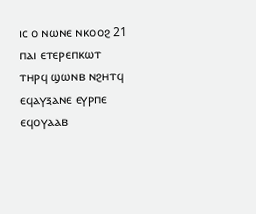ⲓⲥ ⲟ ⲛⲱⲛⲉ ⲛⲕⲟⲟϩ 21 ⲡⲁⲓ ⲉⲧⲉⲣⲉⲡⲕⲱⲧ ⲧⲏⲣϥ ϣⲱⲛⲃ ⲛϩⲏⲧϥ ⲉϥⲁⲩⲝⲁⲛⲉ ⲉⲩⲣⲡⲉ ⲉϥⲟⲩⲁⲁⲃ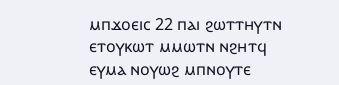ⲙⲡϫⲟⲉⲓⲥ 22 ⲡⲁⲓ ϩⲱⲧⲧⲏⲩⲧⲛ ⲉⲧⲟⲩⲕⲱⲧ ⲙⲙⲱⲧⲛ ⲛϩⲏⲧϥ ⲉⲩⲙⲁ ⲛⲟⲩⲱϩ ⲙⲡⲛⲟⲩⲧⲉ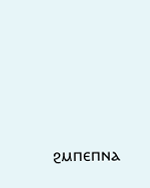ϩⲙⲡⲉⲡⲛⲁ